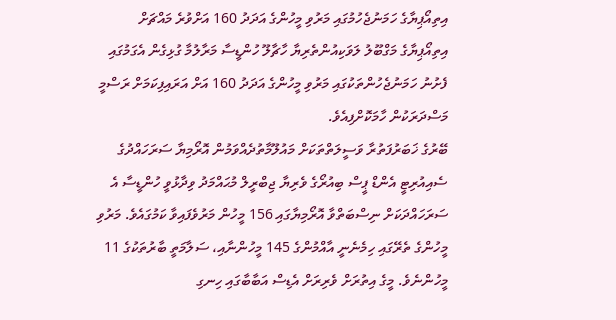އިތިއޯޕިޔާގެ ހަމަނުޖެހުމުގައި މަރުވި މީހުންގެ އަދަދު 160 އަށްވުރެ މައްޗަށް
އިތިއޯޕިޔާގެ މަގްބޫލު ލަވަކިއުންތެރިޔާ ހާޗާލޫ ހުންޑީސާ މަރާލުމާ ގުޅިގެން އެގަމުގައި ފެށުނު ހަމަނުޖެހުންތަކުގައި މަރުވި މީހުންގެ އަދަދު 160 އަށް އަރައިފިކަމަށް ރަސްމީ މަސްދަރަކުން ހާމަކޮށްފިއެވެ.
ބޭރުގެ ޚަބަރުފަތުރާ ވަސީލަތްތަކަށް މައުލޫމާތުދެއްވަމުން އޮރޯމިޔާ ސަރަހައްދުގެ ސެއިއުރިޓީ އެންޑް ޕީސް ބިއުރޯގެ ވެރިޔާ ޖިބްރީލް މުޙައްމަދު ވިދާޅުވީ ހުންޑީސާ އެ ސަރަހައްދަކަށް ނިސްބަތްވާ އޮރޯމިޔާގައި 156 މީހުން މަރުވެފައިވާ ކަމުގައެވެ. މަރުވި މީހުންގެ ތެރޭގައި ހިމެނެނީ އާއްމުންގެ 145 މީހުންނާއި، ސަލާމަތީ ބާރުތަކުގެ 11 މީހުންނެވެ. މީގެ އިތުރަށް ވެރިރަށް އެޑިސް އަބާބާގައި ހިނގި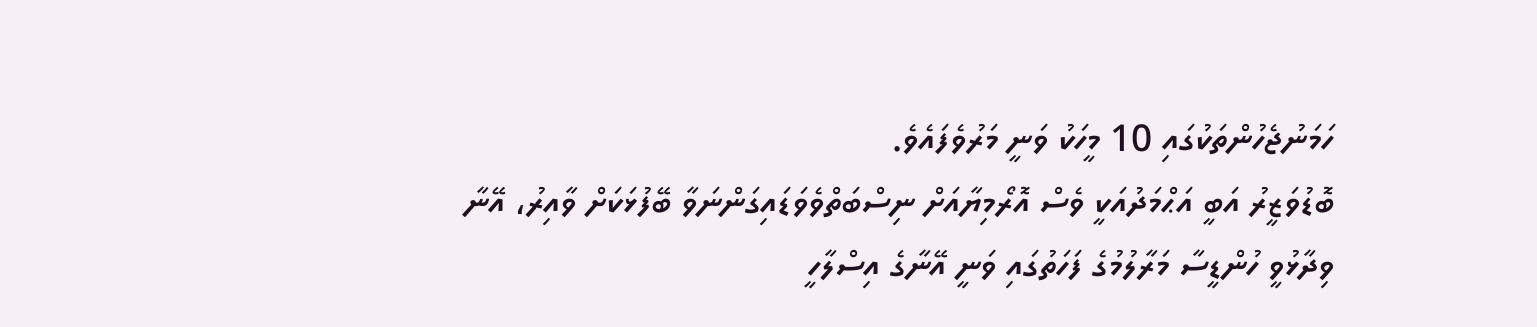ހަމަނުޖެހުންތަކުގައި 10 މީހަކު ވަނީ މަރުވެފައެވެ.
ބޮޑުވަޒީރު އަބީ އަޙްމަދުއަކީ ވެސް އޮރޯމިޔާއަށް ނިސްބަތްވެވަޑައިގަންނަވާ ބޭފުޅަކަށް ވާއިރު، އޭނާ ވިދާޅުވީ ހުންޑީސާ މަރާލުމުގެ ފަހަތުގައި ވަނީ އޭނާގެ އިސްލާހީ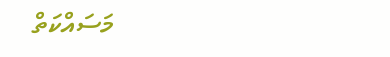މަސައްކަތް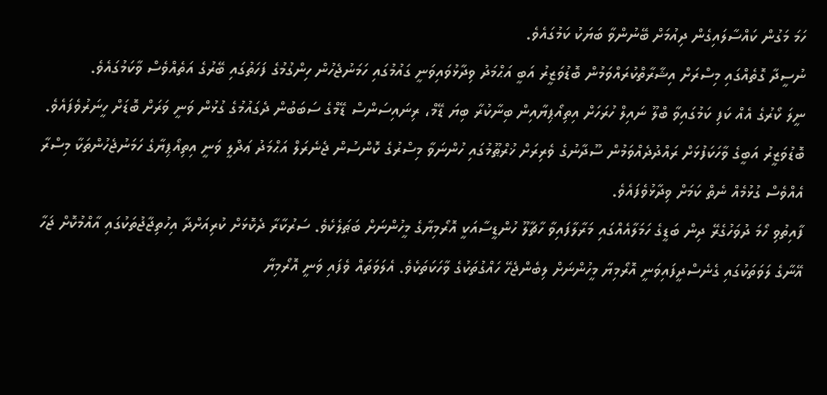ހަމަ މަގުން ކައްސާލައިގެން ދިއުމަށް ބޭނުންވާ ބަޔަކު ކަމުގައެވެ.
ނުސީދާ ގޮތެއްގައި މިސްރަށް އިޝާރާތްކުރައްވަމުން ބޮޑުވަޒީރު އަބީ އަޙްމަދު ވިދާޅުވައިވަނީ ގައުމުގައި ހަމަނުޖެހުން ހިންގުމުގެ ފަހަތުގައި ބޭރުގެ އަތެއްވެސް ވާކަމުގައެވެ.
ނީލަ ކޯރުގެ އެއް ކަފި ކަމުގައިވާ ބްލޫ ނައިލް ހުރަހަށް އިތިއޯޕިޔާއިން ބިނާކުރާ ބިޔަ ޑޭމް، ރިނައިސަންސް ޑޭމްގެ ސަބަބުން ދެގައުމުގެ ގުޅުން ވަނީ ވަރަށް ބޮޑަށް ހީނަރުވެފައެވެ.
ބޮޑުވަޒީރު އަބީގެ ވާހަކަފުޅަށް ރައްދުދެއްވަމުން ސޫދާނުގެ ވެރިރަށް ޚުރްޠޫމުގައި ހުންނަވާ މިސްރުގެ ކޮންސުން ޖެނެރަލް އަޙްމަދު ޢަދްލީ ވަނީ އިތިއޯޕިޔާގެ ހަމަނުޖެހުންތަކާ މިސްރާ އެއްވެސް ގުޅުމެއް ނެތް ކަމަށް ވިދާޅުވެފައެވެ.
ފާއިތުވި ހޯމަ ދުވަހުގެރޭ ދިން ބަޑީގެ ހަމަލާއެއްގައި މަރާލާފައިވާ ހާޗާލޫ ހުންޑީސާއަކީ އޮރޯމިޔާގެ މީހުންނަށް ބަޠަލެކެވެ. ސަރުކާރާ ދެކޮޅަށް ކުރިއަށްދާ އިހުތިޖާޖުތަކުގައި އާއްމުކޮށް ޖަހާ އޭނާގެ ލަވަތަކުގައި ގެނެސްދީފައިވަނީ އޮރޯމިޔާ މީހުންނަށް ލިބެންޖެހޭ ހައްގުތަކުގެ ވާހަކަތަކެވެ. އެލަވަތައް ވެފައި ވަނީ އޮރޯމިޔާ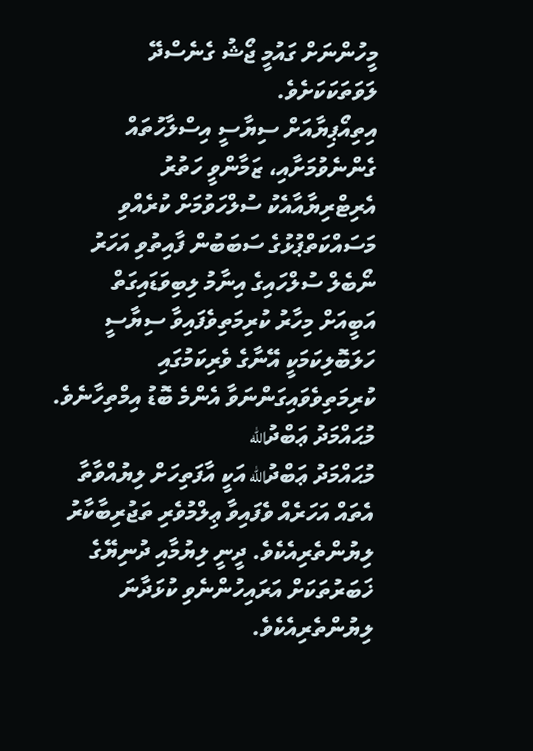މީހުންނަށް ގައުމީ ޖޯޝު ގެނެސްދޭ ލަވަތަކަކަށެވެ.
އިތިއޯޕިޔާއަށް ސިޔާސީ އިސްލާހުތައް ގެންނެވުމަށާއި، ޒަމާންވީ ހަތުރު އެރިޓްރިޔާއާއެކު ސުލްހަވުމަށް ކުރެއްވި މަސައްކަތްޕުޅުގެ ސަބަބުން ފާއިތުވި އަހަރު ނޯބެލް ސުލްހައިގެ އިނާމު ލިބިވަޑައިގަތް އަބީއަށް މިހާރު ކުރިމަތިވެފައިވާ ސިޔާސީ ހަލަބޮލިކަމަކީ އޭނާގެ ވެރިކަމުގައި ކުރިމަތިވެވައިގަންނަވާ އެންމެ ބޮޑު އިމްތިހާނެވެ.
މުޙައްމަދު ޢަބްދުالله
މުޙައްމަދު ޢަބްދުالله އަކީ އާފަތިހަށް ލިޔުއްވާތާ އެތައް އަހަރެއް ވެފައިވާ ޢިލްމުވެރި ތަޖުރިބާކާރު ލިޔުންތެރިއެކެވެ. ދީނީ ލިޔުމާއި ދުނިޔޭގެ ޚަބަރުތަކަށް އަރައިހުންނެވި ކުޅަދާނަ ލިޔުންތެރިއެކެވެ.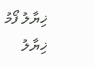ޚިޔާލު ފޯމު
ޚިޔާލު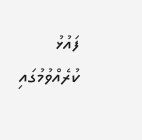ފައުޅު ކުރެއްވުމުގައި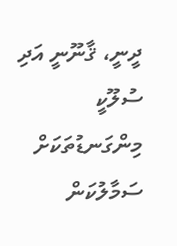ދީނީ، ޤާނޫނީ އަދި ސުލޫކީ މިންގަނޑުތަކަށް ސަމާލުކަން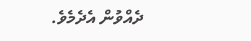ދެއްވުން އެދެމެވެ.